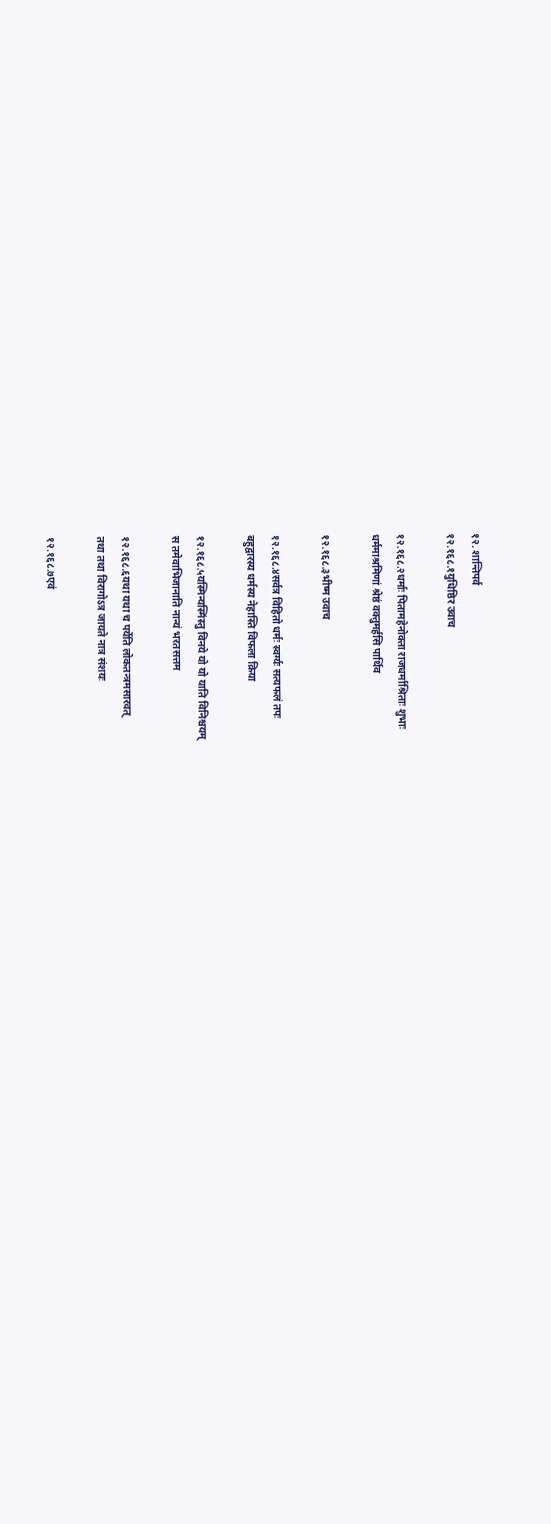१२. शान्तिपर्व
१२.१६८.१युधिष्ठिर उवाच

१२.१६८.२धर्माः पितामहेनोक्ता राजधर्माश्रिताः शुभाः
धर्ममाश्रमिणां श्रेष्ठं वक्तुमर्हसि पार्थिव

१२.१६८.३भीष्म उवाच

१२.१६८.४सर्वत्र विहितो धर्मः स्वर्ग्यः सत्यफलं तपः
बहुद्वारस्य धर्मस्य नेहास्ति विफला क्रिया

१२.१६८.५यस्मिन्यस्मिंस्तु विनये यो यो याति विनिश्चयम्
स तमेवाभिजानाति नान्यं भरतसत्तम

१२.१६८.६यथा यथा च पर्येति लोकतन्त्रमसारवत्
तथा तथा विरागोऽत्र जायते नात्र संशयः

१२.१६८.७एवं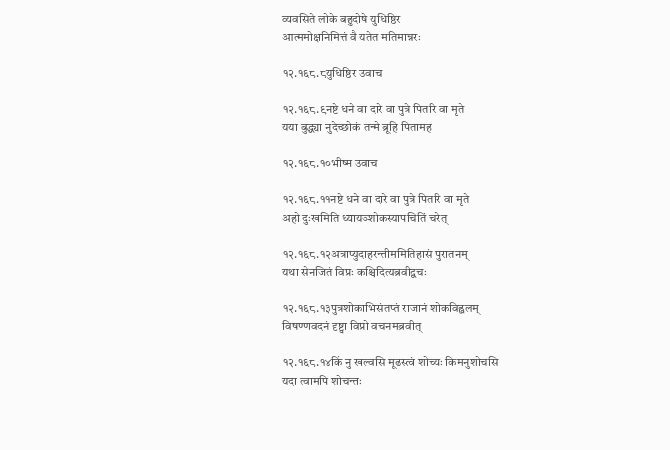व्यवसिते लोके बहुदोषे युधिष्ठिर
आत्ममोक्षनिमित्तं वै यतेत मतिमान्नरः

१२.१६८.८युधिष्ठिर उवाच

१२.१६८.९नष्टे धने वा दारे वा पुत्रे पितरि वा मृते
यया बुद्ध्या नुदेच्छोकं तन्मे ब्रूहि पितामह

१२.१६८.१०भीष्म उवाच

१२.१६८.११नष्टे धने वा दारे वा पुत्रे पितरि वा मृते
अहो दुःखमिति ध्यायञ्शोकस्यापचितिं चरेत्

१२.१६८.१२अत्राप्युदाहरन्तीममितिहासं पुरातनम्
यथा सेनजितं विप्रः कश्चिदित्यब्रवीद्वचः

१२.१६८.१३पुत्रशोकाभिसंतप्तं राजानं शोकविह्वलम्
विषण्णवदनं दृष्ट्वा विप्रो वचनमब्रवीत्

१२.१६८.१४किं नु खल्वसि मूढस्त्वं शोच्यः किमनुशोचसि
यदा त्वामपि शोचन्तः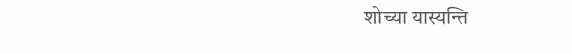शोच्या यास्यन्ति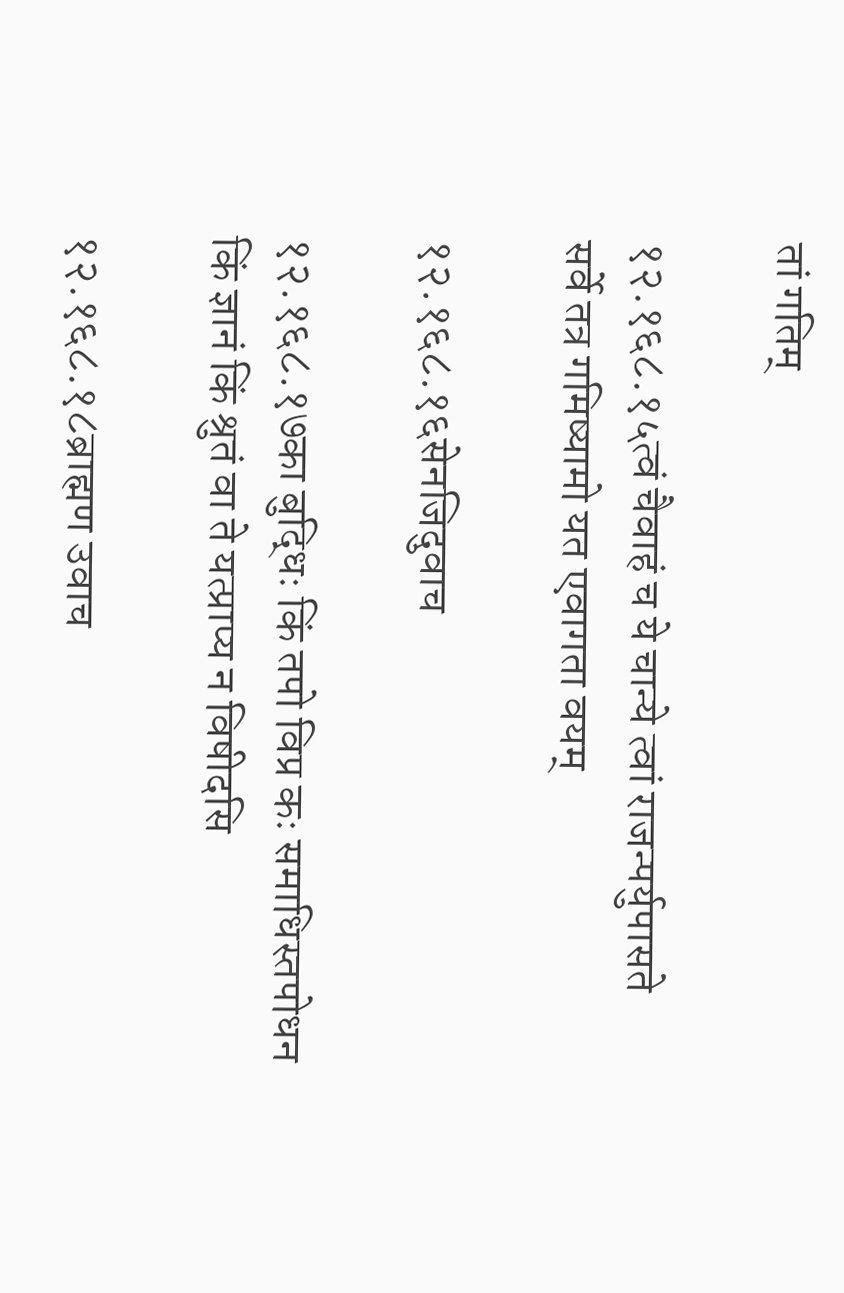तां गतिम्

१२.१६८.१५त्वं चैवाहं च ये चान्ये त्वां राजन्पर्युपासते
सर्वे तत्र गमिष्यामो यत एवागता वयम्

१२.१६८.१६सेनजिदुवाच

१२.१६८.१७का बुद्धिः किं तपो विप्र कः समाधिस्तपोधन
किं ज्ञानं किं श्रुतं वा ते यत्प्राप्य न विषीदसि

१२.१६८.१८ब्राह्मण उवाच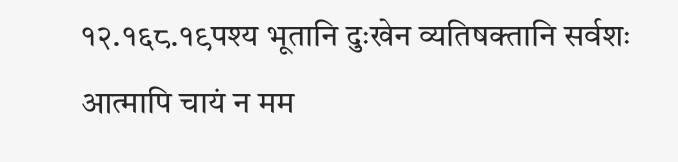१२.१६८.१९पश्य भूतानि दुःखेन व्यतिषक्तानि सर्वशः
आत्मापि चायं न मम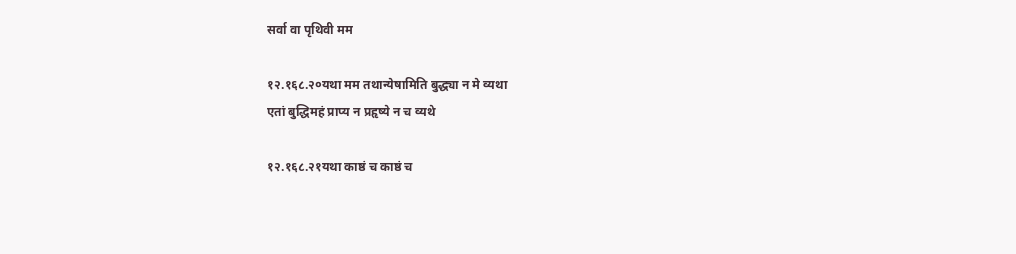सर्वा वा पृथिवी मम

१२.१६८.२०यथा मम तथान्येषामिति बुद्ध्या न मे व्यथा
एतां बुद्धिमहं प्राप्य न प्रहृष्ये न च व्यथे

१२.१६८.२१यथा काष्ठं च काष्ठं च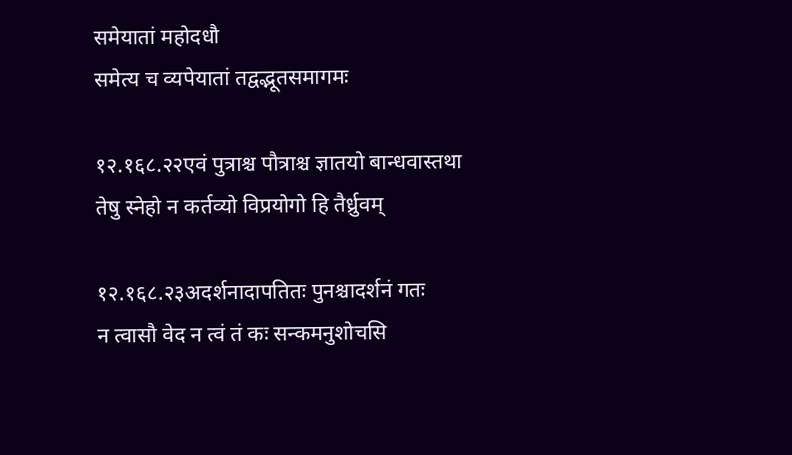समेयातां महोदधौ
समेत्य च व्यपेयातां तद्वद्भूतसमागमः

१२.१६८.२२एवं पुत्राश्च पौत्राश्च ज्ञातयो बान्धवास्तथा
तेषु स्नेहो न कर्तव्यो विप्रयोगो हि तैर्ध्रुवम्

१२.१६८.२३अदर्शनादापतितः पुनश्चादर्शनं गतः
न त्वासौ वेद न त्वं तं कः सन्कमनुशोचसि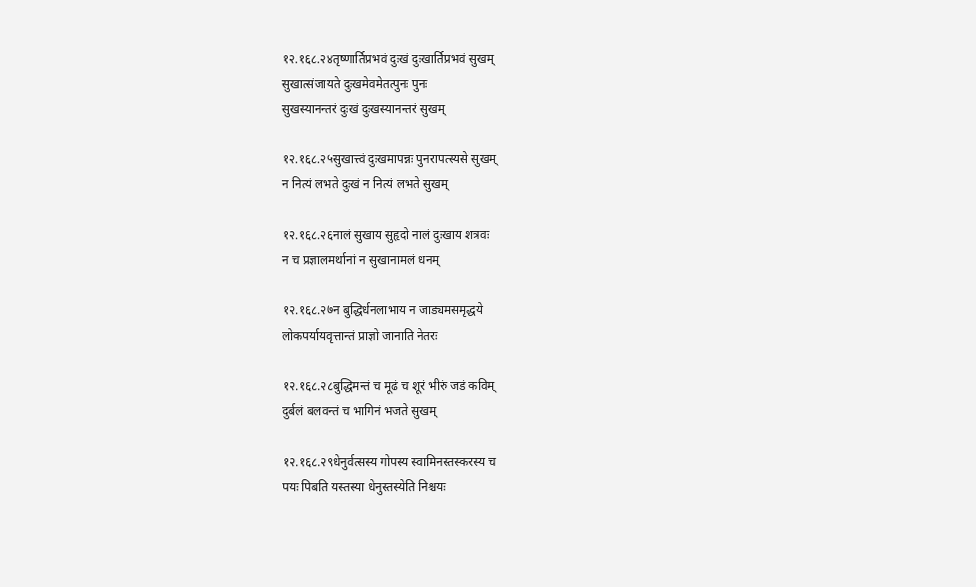१२.१६८.२४तृष्णार्तिप्रभवं दुःखं दुःखार्तिप्रभवं सुखम्
सुखात्संजायते दुःखमेवमेतत्पुनः पुनः
सुखस्यानन्तरं दुःखं दुःखस्यानन्तरं सुखम्

१२.१६८.२५सुखात्त्वं दुःखमापन्नः पुनरापत्स्यसे सुखम्
न नित्यं लभते दुःखं न नित्यं लभते सुखम्

१२.१६८.२६नालं सुखाय सुहृदो नालं दुःखाय शत्रवः
न च प्रज्ञालमर्थानां न सुखानामलं धनम्

१२.१६८.२७न बुद्धिर्धनलाभाय न जाड्यमसमृद्धये
लोकपर्यायवृत्तान्तं प्राज्ञो जानाति नेतरः

१२.१६८.२८बुद्धिमन्तं च मूढं च शूरं भीरुं जडं कविम्
दुर्बलं बलवन्तं च भागिनं भजते सुखम्

१२.१६८.२९धेनुर्वत्सस्य गोपस्य स्वामिनस्तस्करस्य च
पयः पिबति यस्तस्या धेनुस्तस्येति निश्चयः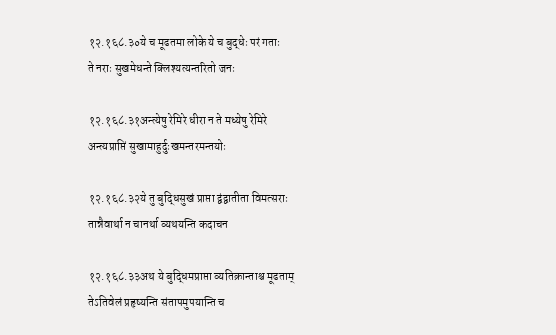१२.१६८.३०ये च मूढतमा लोके ये च बुद्धेः परं गताः
ते नराः सुखमेधन्ते क्लिश्यत्यन्तरितो जनः

१२.१६८.३१अन्त्येषु रेमिरे धीरा न ते मध्येषु रेमिरे
अन्त्यप्राप्तिं सुखामाहुर्दुःखमन्तरमन्तयोः

१२.१६८.३२ये तु बुद्धिसुखं प्राप्ता द्वंद्वातीता विमत्सराः
तान्नैवार्था न चानर्था व्यथयन्ति कदाचन

१२.१६८.३३अथ ये बुद्धिमप्राप्ता व्यतिक्रान्ताश्च मूढताम्
तेऽतिवेलं प्रहृष्यन्ति संतापमुपयान्ति च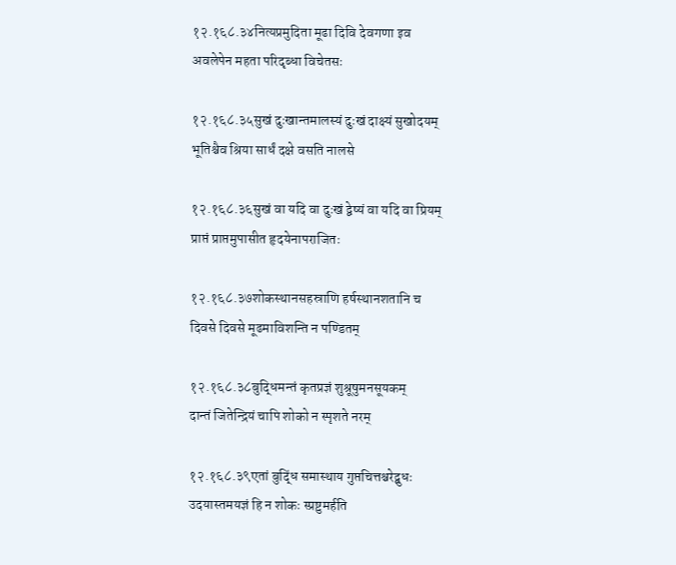१२.१६८.३४नित्यप्रमुदिता मूढा दिवि देवगणा इव
अवलेपेन महता परिदृब्धा विचेतसः

१२.१६८.३५सुखं दुःखान्तमालस्यं दुःखं दाक्ष्यं सुखोदयम्
भूतिश्चैव श्रिया सार्धं दक्षे वसति नालसे

१२.१६८.३६सुखं वा यदि वा दुःखं द्वेष्यं वा यदि वा प्रियम्
प्राप्तं प्राप्तमुपासीत हृदयेनापराजितः

१२.१६८.३७शोकस्थानसहस्राणि हर्षस्थानशतानि च
दिवसे दिवसे मूढमाविशन्ति न पण्डितम्

१२.१६८.३८बुद्धिमन्तं कृतप्रज्ञं शुश्रूषुमनसूयकम्
दान्तं जितेन्द्रियं चापि शोको न स्पृशते नरम्

१२.१६८.३९एतां बुद्धिं समास्थाय गुप्तचित्तश्चरेद्बुधः
उदयास्तमयज्ञं हि न शोकः स्प्रष्टुमर्हति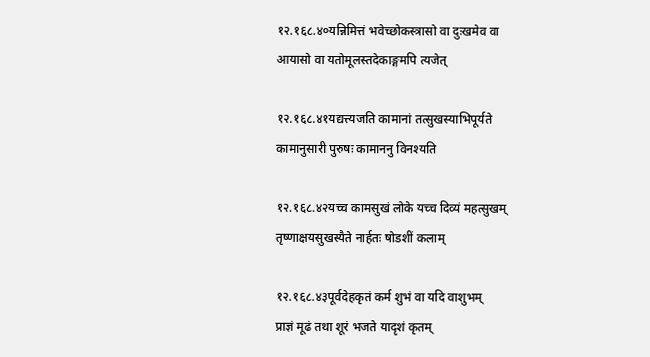१२.१६८.४०यन्निमित्तं भवेच्छोकस्त्रासो वा दुःखमेव वा
आयासो वा यतोमूलस्तदेकाङ्गमपि त्यजेत्

१२.१६८.४१यद्यत्त्यजति कामानां तत्सुखस्याभिपूर्यते
कामानुसारी पुरुषः कामाननु विनश्यति

१२.१६८.४२यच्च कामसुखं लोके यच्च दिव्यं महत्सुखम्
तृष्णाक्षयसुखस्यैते नार्हतः षोडशीं कलाम्

१२.१६८.४३पूर्वदेहकृतं कर्म शुभं वा यदि वाशुभम्
प्राज्ञं मूढं तथा शूरं भजते यादृशं कृतम्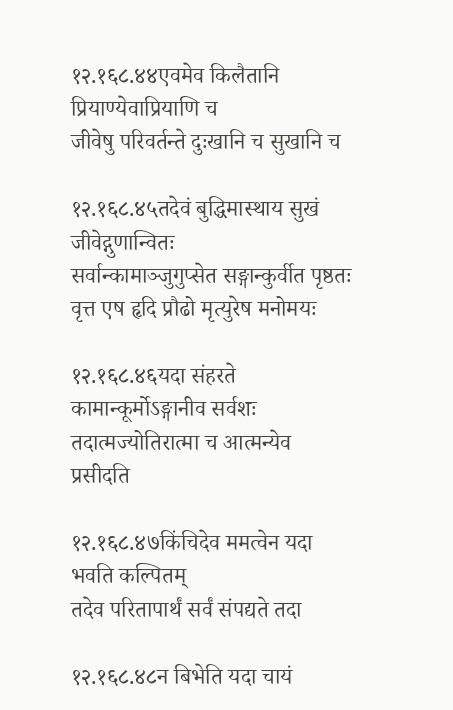१२.१६८.४४एवमेव किलैतानि प्रियाण्येवाप्रियाणि च
जीवेषु परिवर्तन्ते दुःखानि च सुखानि च

१२.१६८.४५तदेवं बुद्धिमास्थाय सुखं जीवेद्गुणान्वितः
सर्वान्कामाञ्जुगुप्सेत सङ्गान्कुर्वीत पृष्ठतः
वृत्त एष हृदि प्रौढो मृत्युरेष मनोमयः

१२.१६८.४६यदा संहरते कामान्कूर्मोऽङ्गानीव सर्वशः
तदात्मज्योतिरात्मा च आत्मन्येव प्रसीदति

१२.१६८.४७किंचिदेव ममत्वेन यदा भवति कल्पितम्
तदेव परितापार्थं सर्वं संपद्यते तदा

१२.१६८.४८न बिभेति यदा चायं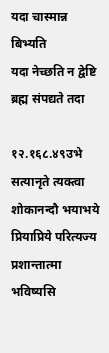यदा चास्मान्न बिभ्यति
यदा नेच्छति न द्वेष्टि ब्रह्म संपद्यते तदा

१२.१६८.४९उभे सत्यानृते त्यक्त्वा शोकानन्दौ भयाभये
प्रियाप्रिये परित्यज्य प्रशान्तात्मा भविष्यसि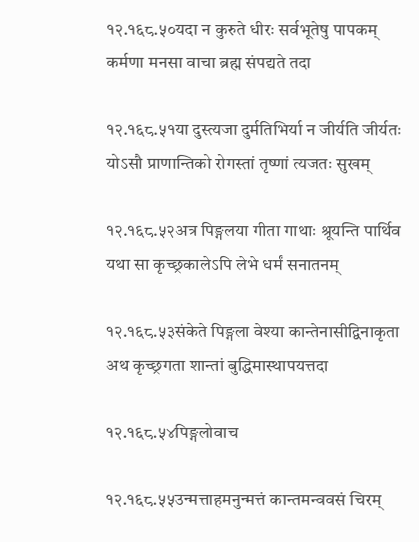१२.१६८.५०यदा न कुरुते धीरः सर्वभूतेषु पापकम्
कर्मणा मनसा वाचा ब्रह्म संपद्यते तदा

१२.१६८.५१या दुस्त्यजा दुर्मतिभिर्या न जीर्यति जीर्यतः
योऽसौ प्राणान्तिको रोगस्तां तृष्णां त्यजतः सुखम्

१२.१६८.५२अत्र पिङ्गलया गीता गाथाः श्रूयन्ति पार्थिव
यथा सा कृच्छ्रकालेऽपि लेभे धर्मं सनातनम्

१२.१६८.५३संकेते पिङ्गला वेश्या कान्तेनासीद्विनाकृता
अथ कृच्छ्रगता शान्तां बुद्धिमास्थापयत्तदा

१२.१६८.५४पिङ्गलोवाच

१२.१६८.५५उन्मत्ताहमनुन्मत्तं कान्तमन्ववसं चिरम्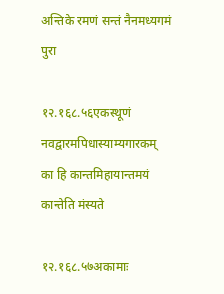अन्तिके रमणं सन्तं नैनमध्यगमं पुरा

१२.१६८.५६एकस्थूणं नवद्वारमपिधास्याम्यगारकम्
का हि कान्तमिहायान्तमयं कान्तेति मंस्यते

१२.१६८.५७अकामाः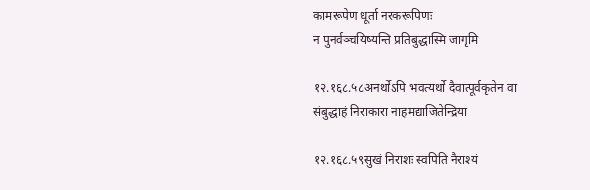कामरूपेण धूर्ता नरकरूपिणः
न पुनर्वञ्चयिष्यन्ति प्रतिबुद्धास्मि जागृमि

१२.१६८.५८अनर्थोऽपि भवत्यर्थो दैवात्पूर्वकृतेन वा
संबुद्धाहं निराकारा नाहमद्याजितेन्द्रिया

१२.१६८.५९सुखं निराशः स्वपिति नैराश्यं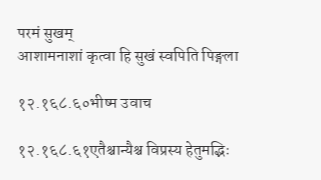परमं सुखम्
आशामनाशां कृत्वा हि सुखं स्वपिति पिङ्गला

१२.१६८.६०भीष्म उवाच

१२.१६८.६१एतैश्चान्यैश्च विप्रस्य हेतुमद्भिः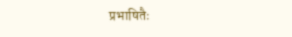प्रभाषितैः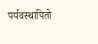पर्यवस्थापितो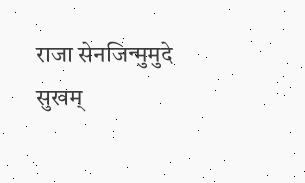राजा सेनजिन्मुमुदे सुखम्